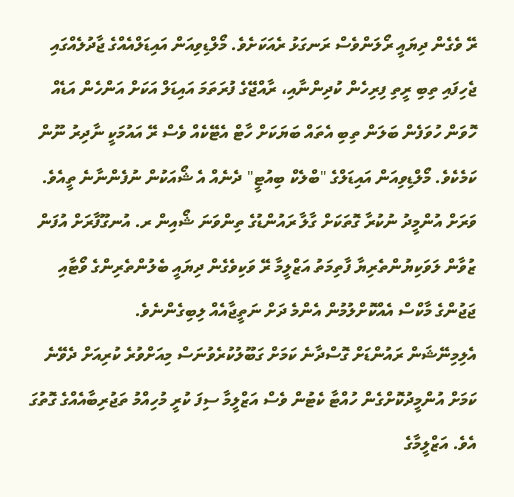ރޭ ވެގެން ދިޔައީ ރޯލަންވެސް ރަނގަޅު ރެއަކަށެވެ. މޯލްޑިވިއަން އައިޑަލްއެއްގެ ޖާދުލެއްގައި ޖެހިފައި ތިބި ރީތި ފިރިހެން ކުދިންނާއި، ރާއްޖޭގެ ފުރަތަމަ އައިޑަލް އަކަށް އަންހެން އަޑެއް ހޮވަން ހުވަފެން ބަލަން ތިބި އެތައް ބަޔަކަށް ހާޓް އެޓޭކެއް ވެސް ރޭ އައުމަކީ ނާދިރު ނޫން ކަމެކެވެ. މޯލްޑިވިއަން އައިޑަލްގެ "ބްލެކް ބިއުޓީ" ދެނެއް އެ ޝޯއަކުން ނުފެންނާނެ ތީއެވެ. ވަރަށް އުންމީދު ނުކުރާ ގޮތަކަށް ގާލާ ރައުންޑުގެ ތިންވަނަ ޝޯއިން ރ. އުނގޫފާރަށް އުފަން ޒުވާން ލަވަކިޔުންތެރިޔާ ފާތިމަތު އަޒްލީމާ ރޭ ވަކިވެގެން ދިޔައީ ބެލުންތެރިންގެ ވޯޓާއި ޖަޖުންގެ މާކްސް އެއްކޮށްލުމުން އެންމެ ދަށް ނަތީޖާއެއް ލިބިގެންނެވެ.
އެލިމިނޭޝަން ރައުންޑަށް ގޮސްދާނެ ކަމަށް ގަބޫލުކުރެވުނަސް މިއަށްވުރެ ކުރިއަށް ދެވޭނެ ކަމަށް އުންމީދުކޮށްގެން ހުއްޓާ ކެޓުން ވެސް އަޒްލީމާ ސިފަ ކުރީ މުހިއްމު ތަޖުރިބާއެއްގެ ގޮތުގަ އެވެ. އަޒްލީމާގެ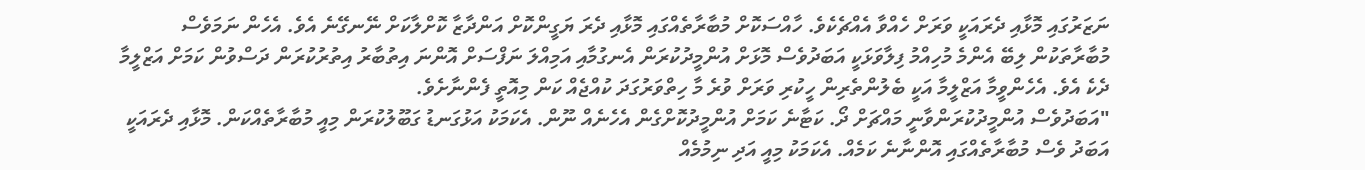ނަޒަރުގައި މޮޅާއި ދެރައަކީ ވަރަށް ހެއްވާ އެއްޗެކެވެ. ހާއްސަކޮށް މުބާރާތެއްގައި މޮޅާއި ދެރަ ޔަގީންކޮށް އަންދާޒާ ކޮށްލާކަށް ނޭނގޭނެ އެވެ. އެހެން ނަމަވެސް މުބާރާތަކުން ލިބޭ އެންމެ މުހިއްމު ފިލާވަޅަކީ އަބަދުވެސް މޮޅަށް އުންމީދުކުރަން އެނގުމާއި އަމިއްލަ ނަފްސަށް އޮންނަ އިތުބާރު އިތުރުކުރަން ދަސްވުން ކަމަށް އަޒްލީމާ ދެކެ އެވެ. އެހެންވީމާ އަޒްލީމާ އަކީ ބެލުންތެރިން ހީކުރި ވަރަށް ވުރެ މާ ހިތްވަރުގަދަ ކުއްޖެއް ކަން މިއޮތީ ފެންނާށެވެ.
"އަބަދުވެސް އުންމީދުކުރަންވާނީ މައްޗަށް ދޯ. ކަޓާނެ ކަމަށް އުންމީދުކޮށްގެން އެހެނެއް ނޫން. އެކަމަކު އަޅުގަނޑު ގަބޫލުކުރަން މިއީ މުބާރާތެއްކަން. މޮޅާއި ދެރައަކީ އަބަދު ވެސް މުބާރާތެއްގައި އޮންނާނެ ކަމެއް. އެކަމަކު މިއީ އަދި ނިމުމެއް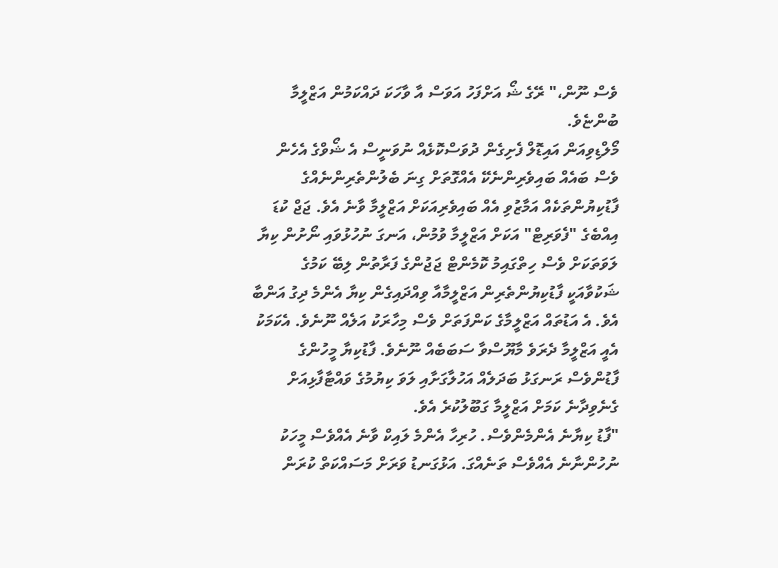ވެސް ނޫން،" ރޭގެ ޝޯ އަށްފަހު އަވަސް އާ ވާހަކަ ދައްކަމުން އަޒްލީމާ ބުންޏެވެ.
މޯލްޑިވިއަން އައިޑޮލް ފެށިގެން ދުވަސްކޮޅެއް ނުވަނީސް އެ ޝޯވްގެ އެހެން ވެސް ބައެއް ބައިވެރިންނެކޭ އެއްގޮތަށް ގިނަ ބެލުންތެރިންނެއްގެ ފާޑުކިޔުންތަކެއް އަމާޒުވި އެއް ބައިވެރިއަކަށް އަޒްލީމާ ވާނެ އެވެ. ޖަޖް ކުޑަ އިއްބެގެ "ފެވަރިޓް" އަކަށް އަޒްލީމާ ވުމުން، އަނގަ ނުހުޅުވައި ނޯށުން ކިޔާ ލަވަތަކަށް ވެސް ހިތްގައިމު ކޮމެންޓް ޖަޖުންގެ ފަރާތުން ލިބޭ ކަމުގެ ޝަކުވާއަކީ ފާޑުކިޔުންތެރިން އަޒްލީމާއާ ވިއްދައިގެން ކިޔާ އެންމެ ދިގު އަންބާ އެވެ. އެ އަޑުތައް އަޒްލީމާގެ ކަންފަތަށް ވެސް މިހާރަކު އަލެއް ނޫނެވެ. އެކަމަކު އެއީ އަޒްލީމާ ދެރަވެ މާޔޫސްވާ ސަބަބެއް ނޫނެވެ. ފާޑުކިޔާ މީހުންގެ ފާޑުންވެސް ރަނގަޅު ބަދަލެއް އަހުލާގަށާއި ލަވަ ކިޔުމުގެ ވައްޓާފާޅިއަށް ގެނެވިދާނެ ކަމަށް އަޒްލީމާ ގަބޫލުކުރެ އެވެ.
"ފާޑު ކިޔާނެ އެންމެންވެސް. ހުރިހާ އެންމެ ލައިކް ވާނެ އެއްވެސް މީހަކު ނުހުންނާނެ އެއްވެސް ތަނެއްގަ. އަޅުގަނޑު ވަރަށް މަސައްކަތް ކުރަން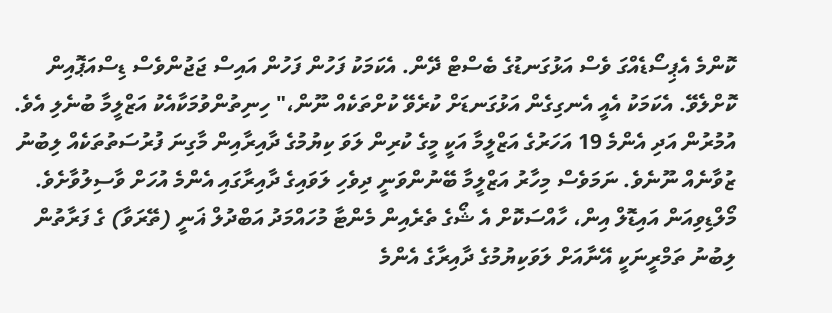ކޮންމެ އެޕިސޯޑެއްގަ ވެސް އަޅުގަނޑުގެ ބެސްޓް ދޭން. އެކަމަކު ފަހުން ފަހުން އައިސް ޖަޖުންވެސް ޑިސްއަޕޮއިން ކޮށްލެވޭ. އެކަމަކު އެއީ އެނގިގެން އަޅުގަނޑަށް ކުރެވޭ ކުށްތަކެއް ނޫން،" ހިނިތުންވުމަކާއެކު އަޒްލީމާ ބުނެލި އެވެ.
އުމުރުން އަދި އެންމެ 19 އަހަރުގެ އަޒްލީމާ އަކީ މީގެ ކުރިން ލަވަ ކިޔުމުގެ ދާއިރާއިން މާގިނަ ފުރުސަތުތަކެއް ލިބުނު ޒުވާނެއް ނޫނެވެ. ނަމަވެސް މިހާރު އަޒްލީމާ ބޭނުންވަނީ ދިވެހި ލަވައިގެ ދާއިރާގައި އެންމެ އުހަށް ވާސިލުވާށެވެ. މޯލްޑިވިއަން އައިޑޮލް އިން، ހާއްސަކޮށް އެ ޝޯގެ ތެރެއިން މެންޓާ މުހައްމަދު އަބްދުލް ޣަނީ (ތޭރަވާ) ގެ ފަރާތުން ލިބުނު ތަމްރީނަކީ އޭނާއަށް ލަވަކިޔުމުގެ ދާއިރާގެ އެންމެ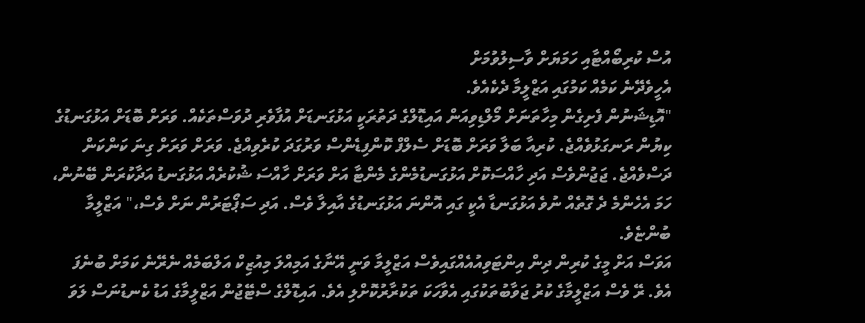އުސް ކުރިބޯއްޓާއި ހަމަޔަށް ވާސިލުވުމަށް
އެހީވެދޭނެ ކަމެއް ކަމުގައި އަޒްލީމާ ދެކެއެވެ.
"އޮޑިޝަނުން ފެށިގެން މިހާތަނަށް މޯލްޑިވިއަން އައިޑޮލްގެ ދަތުރަކީ އަޅުގަނޑަށް އުފާވެރި ދުވަސްތަކެއް. ވަރަށް ބޮޑަށް އަޅުގަނޑުގެ ކިޔުން ރަނގަޅުވެއްޖެ. ކުރިއާ ބަލާ ވަރަށް ބޮޑަށް ސެލްފް ކޮންފިޑެންސް ވަރުގަދަ ކުރެވިއްޖެ. ވަރަށް ވަރަށް ގިނަ ކަންކަން ދަސްވެއްޖެ. ޖަޖުންވެސް އަދި ހާއްސަކޮށް އަޅުގަނޑުމެންގެ މެންޓާ އަށް ވަރަށް ހާއްސަ ޝުކުރެއް އަޅުގަނޑު އަދާކުރަން ބޭނުން، ހަމަ އެހެންމެ ދެ ގޮތެއް ނުވެ އަޅުގަނޑާ އެކީ ގައި އޮންނަ އަޅުގަނޑުގެ އާއިލާ ވެސް. އަދި ސަޕޯޓަރުން ނަށް ވެސް،" އަޒްލީމާ ބުންޏެވެ.
އަވަސް އަށް މީގެ ކުރިން ދިން އިންޓަވިއުއެއްގައިވެސް އަޒްލީމާ ވަނީ އޭނާގެ އަމިއްލަ މިއުޒިކް އަލްބަމެއް ނެރޭނެ ކަމަށް ބުނެފަ އެވެ. ރޭ ވެސް އަޒްލީމާގެ ކުރު ޖަވާބުތަކުގައި އެވާހަކަ ތަކުރާރުކޮށްލި އެވެ. އައިޑޮލްގެ ސްޓޭޖުން އަޒްލީމާގެ އަޑު ކެނޑުނަސް ލަވަ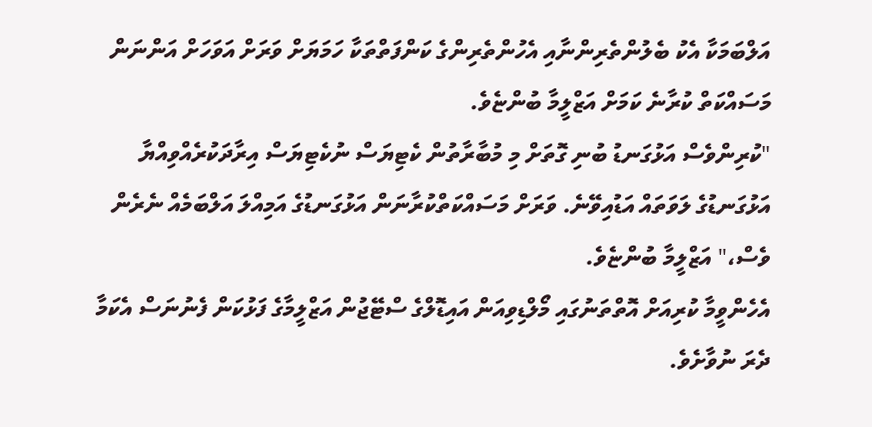އަލްބަމަކާ އެކު ބެލުންތެރިންނާއި އެހުންތެރިންގެ ކަންފަތްތަކާ ހަމަޔަށް ވަރަށް އަވަހަށް އަންނަން މަސައްކަތް ކުރާނެ ކަމަށް އަޒްލީމާ ބުންޏެވެ.
"ކުރިންވެސް އަޅުގަނޑު ބުނި ގޮތަށް މި މުބާރާތުން ކެޓިޔަސް ނުކެޓިޔަސް އިރާދަކުރެއްވިއްޔާ އަޅުގަނޑުގެ ލަވަތައް އަޑުއިވޭނެ. ވަރަށް މަސައްކަތްކުރާނަން އަޅުގަނޑުގެ އަމިއްލަ އަލްބަމެއް ނެރެން ވެސް،" އަޒްލީމާ ބުންޏެވެ.
އެހެންވީމާ ކުރިއަށް އޮތްތަނުގައި މޯލްޑިވިއަން އައިޑޮލްގެ ސްޓޭޖުން އަޒްލީމާގެ ފަޅުކަން ފެނުނަސް އެކަމާ ދެރަ ނުވާށެވެ.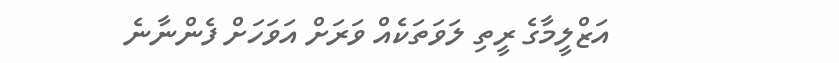އަޒްލީމާގެ ރީތި ލަވަތަކެއް ވަރަށް އަވަހަށް ފެންނާނެ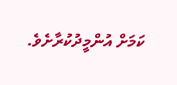ކަމަށް އުންމީދުކުރާށެވެ.